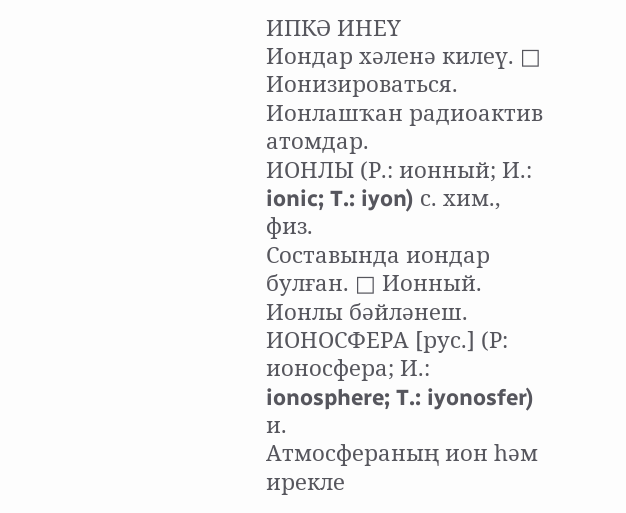ИПКӘ ИНЕҮ
Иондар хәленә килеү. □ Ионизироваться. Ионлашҡан радиоактив атомдар.
ИОНЛЫ (Р.: ионный; И.: ionic; T.: iyon) с. хим., физ.
Составында иондар булған. □ Ионный. Ионлы бәйләнеш.
ИОНОСФЕРА [рус.] (Р: ионосфера; И.: ionosphere; T.: iyonosfer) и.
Атмосфераның ион һәм ирекле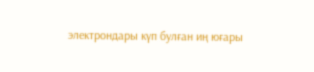электрондары күп булған иң юғары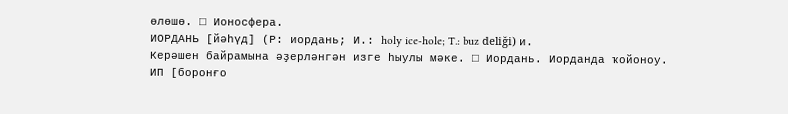өлөшө. □ Ионосфера.
ИОРДАНЬ [йәһүд] (Р: иордань; И.: holy ice-hole; T.: buz deliği) и.
Керәшен байрамына әҙерләнгән изге һыулы мәке. □ Иордань. Иорданда ҡойоноу.
ИП [боронғо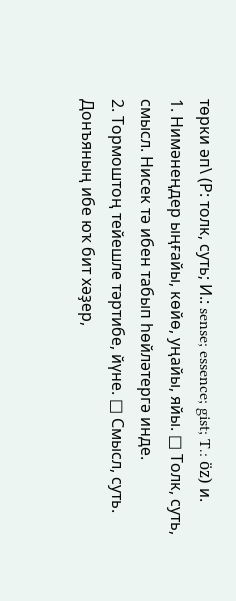төрки әп\ (Р: толк, суть; И.: sense; essence; gist; T.: öz) и.
1. Нимәнеңдер ыңғайы, көйө, уңайы, яйы. □ Толк, суть, смысл. Нисек тә ибен табып һөйләтергә инде.
2. Тормоштоң тейешле тәртибе, йүне. □ Смысл, суть. Донъяның ибе юҡ бит хәҙер,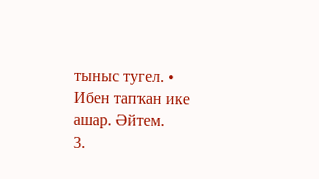тыныс тугел. • Ибен тапҡан ике ашар. Әйтем.
3.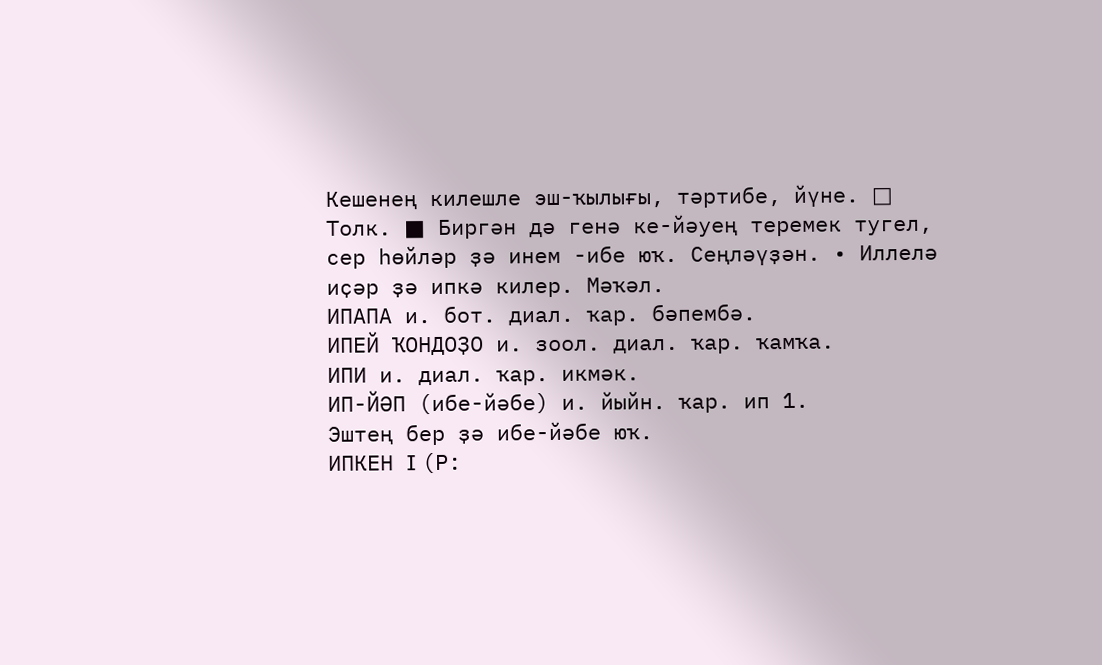Кешенең килешле эш-ҡылығы, тәртибе, йүне. □ Толк. ■ Биргән дә генә ке-йәуең теремек тугел, сер һөйләр ҙә инем -ибе юҡ. Сеңләүҙән. • Иллелә иҫәр ҙә ипкә килер. Мәҡәл.
ИПАПА и. бот. диал. ҡар. бәпембә.
ИПЕЙ ҠОНДОҘО и. зоол. диал. ҡар. ҡамҡа.
ИПИ и. диал. ҡар. икмәк.
ИП-ЙӘП (ибе-йәбе) и. йыйн. ҡар. ип 1.
Эштең бер ҙә ибе-йәбе юҡ.
ИПКЕН I (Р: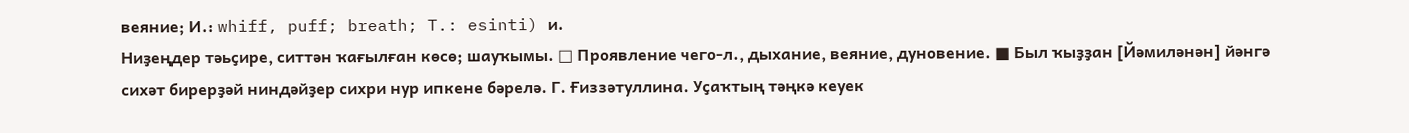веяние; И.: whiff, puff; breath; T.: esinti) и.
Ниҙеңдер тәьҫире, ситтән ҡағылған көсө; шауҡымы. □ Проявление чего-л., дыхание, веяние, дуновение. ■ Был ҡыҙҙан [Йәмиләнән] йәнгә сихәт бирерҙәй ниндәйҙер сихри нур ипкене бәрелә. Г. Ғиззәтуллина. Уҫаҡтың тәңкә кеуек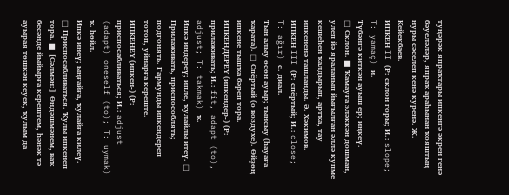туңәрәк япраҡтары ипкенгә әкрен генә бәуеләләр, япраҡ араһынан ҡояштың нуры сәселеп кенә куренә. Ж. Кейекбаев.
ИПКЕН II (Р: склон горы; И.: slope; T: yamaç) и.
Түбәнгә киткән ауыш ер; иңкеү.
□ Склон. ■ Ҡамауға эләккән дошман, улеп йә яраланып йығылған әллә купме кешеһен ҡалдырып, артҡа, тау ипкененә ташланды. Ә. Хәкимов.
ИПКЕН III (Р: спёртый; И.: close; T: ağır) с. диал.
Тын алыу өсөн ауыр; тынсыу (һауаға ҡарата). □ Спёртый (о воздухе). Өйҙөң ипкене тышҡа бәреп тора.
ИПКЕНДЕРЕҮ (ипкендер-) (Р: прилаживать; И.: fit, adapt (to), adjust; T: takmak) ҡ.
Ипкә индереү; ипле, ҡулайлы итеү. □ Прилаживать, приспособлять; подгонять. Гармунды ипкендереп тотоп, уйнарға кереште.
ИПКЕНЕҮ (ипкен-) (Р: приспосабливаться; И.: adjust (adapt) oneself (to); T: uymak) ҡ. һөйл.
Ипкә инеү; ыңғайға, ҡулайға килеү.
□ Приспосабливаться. Ҡулы ипкенеп тора. ■ [Сәлмән:] Өндәшмәнем, ваҡ бесәнде йыйырға керештем, һәнәк тә ауырая төшкән кеуек, ҡулым да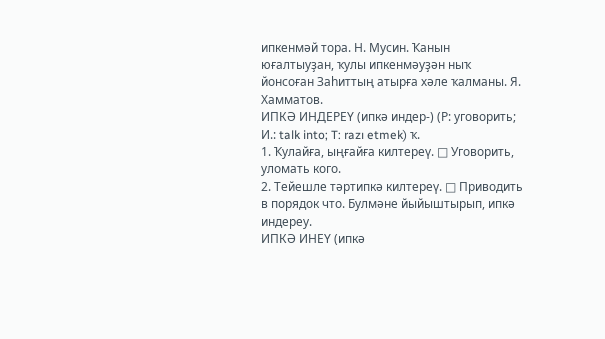ипкенмәй тора. Н. Мусин. Ҡанын юғалтыуҙан, ҡулы ипкенмәуҙән ныҡ йонсоған Заһиттың атырға хәле ҡалманы. Я. Хамматов.
ИПКӘ ИНДЕРЕҮ (ипкә индер-) (Р: уговорить; И.: talk into; T: razı etmek) ҡ.
1. Ҡулайға, ыңғайға килтереү. □ Уговорить, уломать кого.
2. Тейешле тәртипкә килтереү. □ Приводить в порядок что. Булмәне йыйыштырып, ипкә индереу.
ИПКӘ ИНЕҮ (ипкә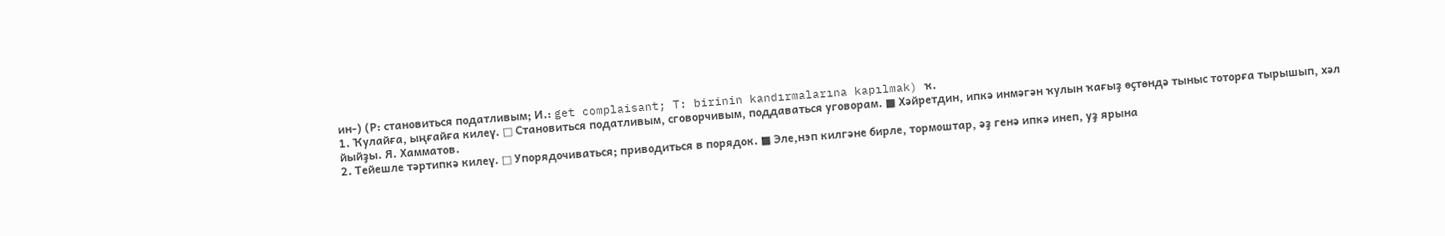ин-) (Р: становиться податливым; И.: get complaisant; T: birinin kandırmalarına kapılmak) ҡ.
1. Ҡулайға, ыңғайға килеү. □ Становиться податливым, сговорчивым, поддаваться уговорам. ■ Хәйретдин, ипкә инмәгән ҡулын ҡағыҙ өҫтөндә тыныс тоторға тырышып, хәл йыйҙы. Я. Хамматов.
2. Тейешле тәртипкә килеү. □ Упорядочиваться; приводиться в порядок. ■ Эле,нэп килгәне бирле, тормоштар, әҙ генә ипкә инеп, уҙ ярына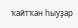ҡайтҡан һыуҙар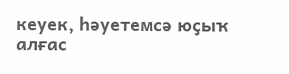кеуек, һәуетемсә юҫыҡ алғас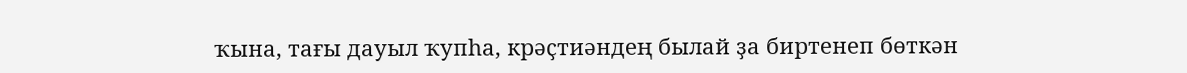ҡына, тағы дауыл ҡупһа, крәҫтиәндең былай ҙа биртенеп бөткән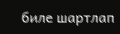биле шартлап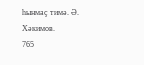һынмаҫ тимә. Ә. Хәкимов.
765